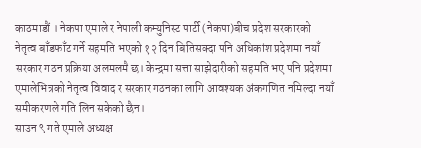काठमाडौं । नेकपा एमाले र नेपाली कम्युनिस्ट पार्टी (नेकपा)बीच प्रदेश सरकारको नेतृत्व बाँडफाँट गर्ने सहमति भएको १२ दिन बितिसक्दा पनि अधिकांश प्रदेशमा नयाँ सरकार गठन प्रक्रिया अलमलमै छ। केन्द्रमा सत्ता साझेदारीको सहमति भए पनि प्रदेशमा एमालेभित्रको नेतृत्व विवाद र सरकार गठनका लागि आवश्यक अंकगणित नमिल्दा नयाँ समीकरणले गति लिन सकेको छैन।
साउन ९ गते एमाले अध्यक्ष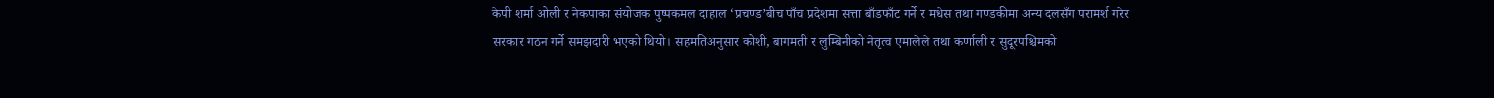केपी शर्मा ओली र नेकपाका संयोजक पुष्पकमल दाहाल ‘प्रचण्ड’बीच पाँच प्रदेशमा सत्ता बाँडफाँट गर्ने र मधेस तथा गण्डकीमा अन्य दलसँग परामर्श गरेर सरकार गठन गर्ने समझदारी भएको थियो। सहमतिअनुसार कोशी, बागमती र लुम्बिनीको नेतृत्व एमालेले तथा कर्णाली र सुदूरपश्चिमको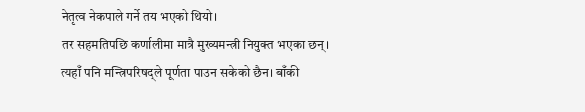नेतृत्व नेकपाले गर्ने तय भएको थियो।
तर सहमतिपछि कर्णालीमा मात्रै मुख्यमन्त्री नियुक्त भएका छन्। त्यहाँ पनि मन्त्रिपरिषद्ले पूर्णता पाउन सकेको छैन। बाँकी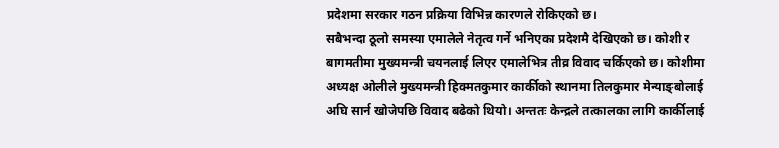प्रदेशमा सरकार गठन प्रक्रिया विभिन्न कारणले रोकिएको छ।
सबैभन्दा ठूलो समस्या एमालेले नेतृत्व गर्ने भनिएका प्रदेशमै देखिएको छ। कोशी र बागमतीमा मुख्यमन्त्री चयनलाई लिएर एमालेभित्र तीव्र विवाद चर्किएको छ। कोशीमा अध्यक्ष ओलीले मुख्यमन्त्री हिक्मतकुमार कार्कीको स्थानमा तिलकुमार मेन्याङ्बोलाई अघि सार्न खोजेपछि विवाद बढेको थियो। अन्ततः केन्द्रले तत्कालका लागि कार्कीलाई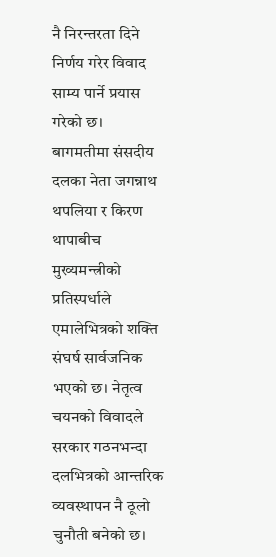नै निरन्तरता दिने निर्णय गरेर विवाद साम्य पार्ने प्रयास गरेको छ।
बागमतीमा संसदीय दलका नेता जगन्नाथ थपलिया र किरण थापाबीच मुख्यमन्त्रीको प्रतिस्पर्धाले एमालेभित्रको शक्ति संघर्ष सार्वजनिक भएको छ। नेतृत्व चयनको विवादले सरकार गठनभन्दा दलभित्रको आन्तरिक व्यवस्थापन नै ठूलो चुनौती बनेको छ।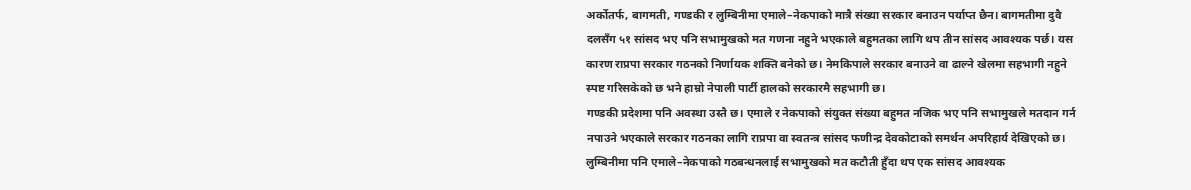अर्कोतर्फ, बागमती, गण्डकी र लुम्बिनीमा एमाले–नेकपाको मात्रै संख्या सरकार बनाउन पर्याप्त छैन। बागमतीमा दुवै दलसँग ५१ सांसद भए पनि सभामुखको मत गणना नहुने भएकाले बहुमतका लागि थप तीन सांसद आवश्यक पर्छ। यस कारण राप्रपा सरकार गठनको निर्णायक शक्ति बनेको छ। नेमकिपाले सरकार बनाउने वा ढाल्ने खेलमा सहभागी नहुने स्पष्ट गरिसकेको छ भने हाम्रो नेपाली पार्टी हालको सरकारमै सहभागी छ।
गण्डकी प्रदेशमा पनि अवस्था उस्तै छ। एमाले र नेकपाको संयुक्त संख्या बहुमत नजिक भए पनि सभामुखले मतदान गर्न नपाउने भएकाले सरकार गठनका लागि राप्रपा वा स्वतन्त्र सांसद फणीन्द्र देवकोटाको समर्थन अपरिहार्य देखिएको छ।
लुम्बिनीमा पनि एमाले–नेकपाको गठबन्धनलाई सभामुखको मत कटौती हुँदा थप एक सांसद आवश्यक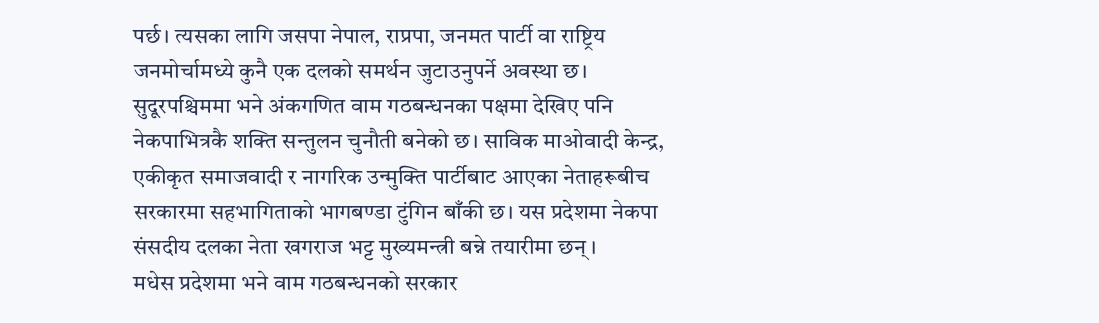पर्छ। त्यसका लागि जसपा नेपाल, राप्रपा, जनमत पार्टी वा राष्ट्रिय जनमोर्चामध्ये कुनै एक दलको समर्थन जुटाउनुपर्ने अवस्था छ।
सुदूरपश्चिममा भने अंकगणित वाम गठबन्धनका पक्षमा देखिए पनि नेकपाभित्रकै शक्ति सन्तुलन चुनौती बनेको छ। साविक माओवादी केन्द्र, एकीकृत समाजवादी र नागरिक उन्मुक्ति पार्टीबाट आएका नेताहरूबीच सरकारमा सहभागिताको भागबण्डा टुंगिन बाँकी छ। यस प्रदेशमा नेकपा संसदीय दलका नेता खगराज भट्ट मुख्यमन्त्री बन्ने तयारीमा छन्।
मधेस प्रदेशमा भने वाम गठबन्धनको सरकार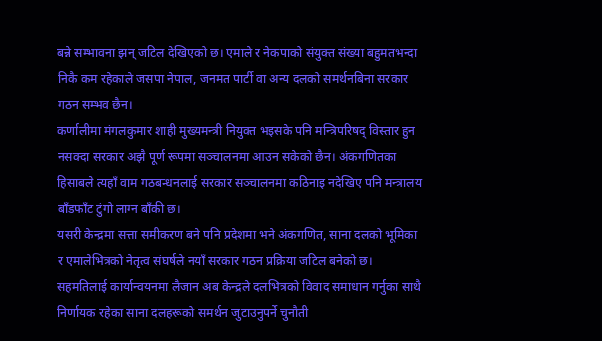बन्ने सम्भावना झन् जटिल देखिएको छ। एमाले र नेकपाको संयुक्त संख्या बहुमतभन्दा निकै कम रहेकाले जसपा नेपाल, जनमत पार्टी वा अन्य दलको समर्थनबिना सरकार गठन सम्भव छैन।
कर्णालीमा मंगलकुमार शाही मुख्यमन्त्री नियुक्त भइसके पनि मन्त्रिपरिषद् विस्तार हुन नसक्दा सरकार अझै पूर्ण रूपमा सञ्चालनमा आउन सकेको छैन। अंकगणितका हिसाबले त्यहाँ वाम गठबन्धनलाई सरकार सञ्चालनमा कठिनाइ नदेखिए पनि मन्त्रालय बाँडफाँट टुंगो लाग्न बाँकी छ।
यसरी केन्द्रमा सत्ता समीकरण बने पनि प्रदेशमा भने अंकगणित, साना दलको भूमिका र एमालेभित्रको नेतृत्व संघर्षले नयाँ सरकार गठन प्रक्रिया जटिल बनेको छ। सहमतिलाई कार्यान्वयनमा लैजान अब केन्द्रले दलभित्रको विवाद समाधान गर्नुका साथै निर्णायक रहेका साना दलहरूको समर्थन जुटाउनुपर्ने चुनौती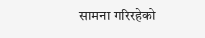सामना गरिरहेको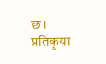छ।
प्रतिकृया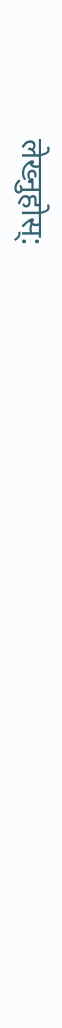लेख्नुहोस्: